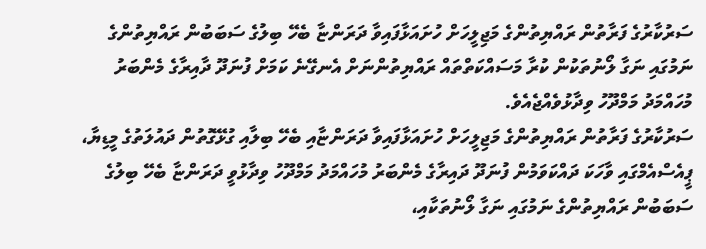ސަރުކާރުގެ ފަރާތުން ރައްޔިތުންގެ މަޖިލީހަށް ހުށައަޅާފައިވާ ދަރަންޏާ ބެހޭ ބިލުގެ ސަބަބުން ރައްޔިތުންގެ ނަމުގައި ނަގާ ލޯނުތަކުން ކުރާ މަސައްކަތްތައް ރައްޔިތުންނަށް އެނގޭނެ ކަމަށް ފުނަދޫ ދާއިރާގެ މެންބަރު މުހައްމަދު މަމްދޫހު ވިދާޅުވެއްޖެއެވެ.
ސަރުކާރުގެ ފަރާތުން ރައްޔިތުންގެ މަޖިލީހަށް ހުށައަޅާފައިވާ ދަރަންޏާއި ބެހޭ ބިލާއި ގުޅޭގޮތުން ދައުލަތުގެ މީޑިޔާ، ޕީއެސްއެމްގައި ވާހަކަ ދައްކަވަމުން ފުނަދޫ ދައިރާގެ މެންބަރު މުހައްމަދު މަމްދޫހު ވިދާޅުވީ ދަރަންޏާ ބެހޭ ބިލުގެ ސަބަބުން ރައްޔިތުންގެ ނަމުގައި ނަގާ ލޯނުތަކާއި،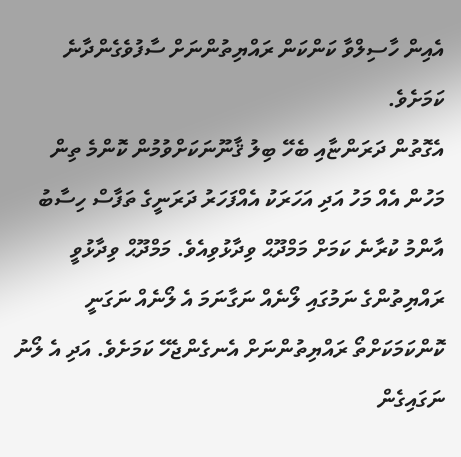އެއިން ހާސިލްވާ ކަންކަން ރައްޔިތުންނަށް ސާފުވެގެންދާނެ ކަމަށެވެ.
އެގޮތުން ދަރަންޏާއި ބެހޭ ބިލު ޤާނޫނަކަށްވުމުން ކޮންމެ ތިން މަހުން އެއް މަހު އަދި އަހަރަކު އެއްފަހަރު ދަރަނީގެ ތަފާސް ހިސާބު އާންމު ކުރާނެ ކަމަށް މަމްދޫޙް ވިދާޅުވިއެވެ. މަމްދޫޙް ވިދާޅުވީ ރައްޔިތުންގެ ނަމުގައި ލޯނެއް ނަގާނަމަ އެ ލޯނެއް ނަގަނީ ކޮންކަމަކަށްތޯ ރައްޔިތުންނަށް އެނގެންޖެހޭ ކަމަށެވެ. އަދި އެ ލޯނު ނަގައިގެން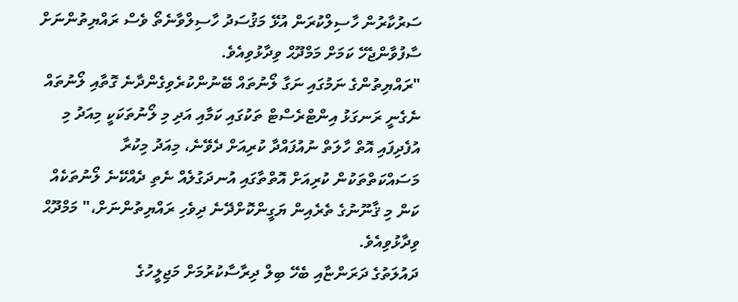ސަރުކާރުން ހާސިލްކުރަން އުޅޭ މަޤުސަދު ހާސިލްވާނެތޯ ވެސް ރައްޔިތުންނަށް ސާފުވާންޖެހޭ ކަމަށް މަމްދޫޙް ވިދާޅުވިއެވެ.
"ރައްޔިތުންގެ ނަމުގައި ނަގާ ލޯނުތައް ބޭނުންކުރެވިގެންދާނެ ގޮތާއި ލޯނުތައް ނެގެނީ ރަނގަޅު އިންޓްރެސްޓް ތަކުގައި ކަމާއި އަދި މި ލޯނުތަކަކީ މިއަދު މި އުފެދިފައި އޮތް ހާލަތް ނުއުފައްދާ ކުރިއަށް ދެވޭނެ، މިއަދު މިކުރާ މަސައްކަތްތަކުން ކުރިއަށް އޮތްތާގައި އުނދަގުލެއް ނެތި ދެއްކޭނެ ލޯނުތަކެއް ކަން މި ޤާނޫނުގެ ތެރެއިން ޔަގީންކޮށްދޭނެ ދިވެހި ރައްޔިތުންނަށް،" މަމްދޫޙް ވިދާޅުވިއެވެ.
ދައުލަތުގެ ދަރަންޏާއި ބެހޭ ބިލް ދިރާސާކުރުމަށް މަޖިލީހުގެ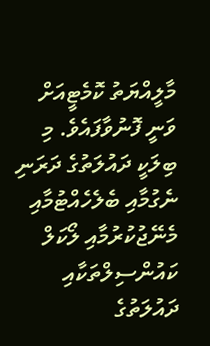މާލީއްޔަތު ކޮމެޓީއަށް ވަނީ ފޮނުވާފައެވެ. މި ބިލަކީ ދައުލަތުގެ ދަރަނި ނެގުމާއި ބެލެހެއްޓުމާއި މެނޭޖުކުރުމާއި ލޯކަލް ކައުންސިލްތަކާއި ދައުލަތުގެ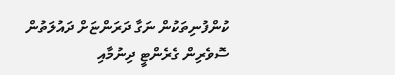ކުންފުނިތަކުން ނަގާ ދަރަންޏަށް ދައުލަތުން ސޮވެރިން ގެރެންޓީ ދިނުމާއި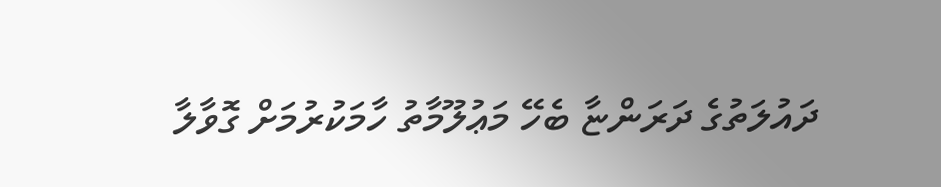ދައުލަތުގެ ދަރަންޏާ ބެހޭ މަޢުލޫމާތު ހާމަކުރުމަށް ގޮވާލާ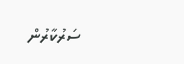ސަރުކާރުން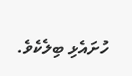ހުށައެޅި ބިލެކެވެ.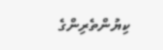ކިޔުންތެރިންގެ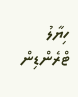ހިޔާލު
ޓްރެންޑިން